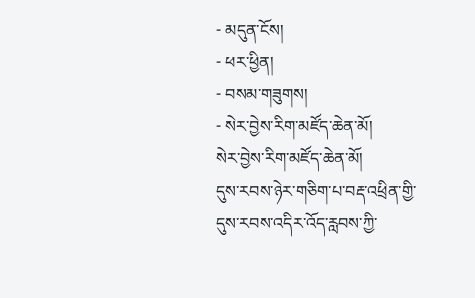- མདུན་ངོས།
- ཕར་ཕྱིན།
- བསམ་གཟུགས།
- སེར་བྱེས་རིག་མཛོད་ཆེན་མོ།
སེར་བྱེས་རིག་མཛོད་ཆེན་མོ།
དུས་རབས་ཉེར་གཅིག་པ་བརྡ་འཕྲིན་གྱི་དུས་རབས་འདིར་འོད་རླབས་ཀྱི་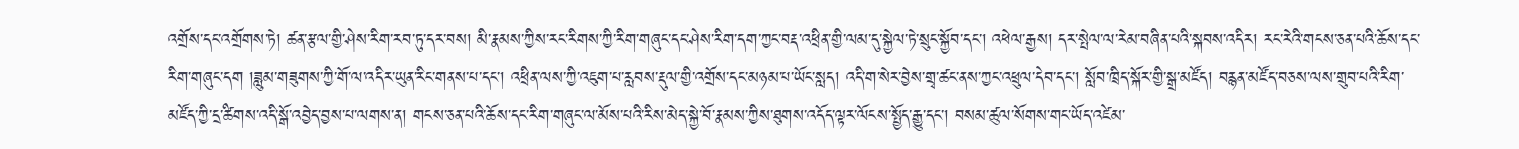འགྲོས་དང་འགྲོགས་ཏེ། ཚན་རྩལ་གྱི་ཤེས་རིག་རབ་ཏུ་དར་བས། མི་རྣམས་ཀྱིས་རང་རིགས་ཀྱི་རིག་གཞུང་དང་ཤེས་རིག་དག་ཀྱང་བརྡ་འཕྲིན་གྱི་ལམ་དུ་སྐྱེལ་ཏེ་སྲུང་སྐྱོབ་དང་། འཕེལ་རྒྱས། དར་སྤེལ་ལ་རེམ་བཞིན་པའི་སྐབས་འདིར། རང་རེའི་གངས་ཅན་པའི་ཆོས་དང་རིག་གཞུང་དག །ཟླུམ་གཟུགས་ཀྱི་གོ་ལ་འདིར་ཡུན་རིང་གནས་པ་དང་། འཕྲིན་ལས་ཀྱི་འཇུག་པ་རླབས་རྡུལ་གྱི་འགྲོས་དང་མཉམ་པ་ཡོང་སླད། འདི་ག་སེར་བྱེས་གྲྭ་ཚང་ནས་ཀྱང་འཕྲུལ་དེབ་དང་། སློབ་ཁྲིད་སྐོར་གྱི་སྒྲ་མཛོད། བརྙན་མཛོད་བཅས་ལས་གྲུབ་པའི་རིག་མཛོད་ཀྱི་དྲ་ཚིགས་འདི་སྒོ་འབྱེད་བྱས་པ་ལགས་ན། གངས་ཅན་པའི་ཆོས་དང་རིག་གཞུང་ལ་མོས་པའི་རིས་མེད་སྐྱེ་བོ་རྣམས་ཀྱིས་ཐུགས་འདོད་ལྟར་ལོངས་སྤྱོད་རྒྱུ་དང་། བསམ་ཚུལ་སོགས་གང་ཡོད་འཛེམ་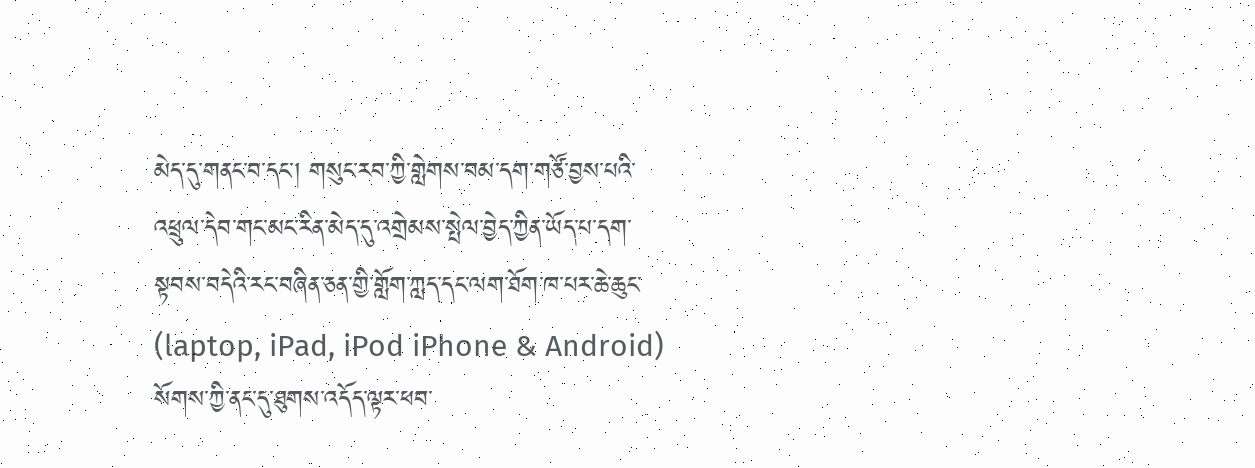མེད་དུ་གནང་བ་དང་། གསུང་རབ་ཀྱི་གླེགས་བམ་དག་གཙོ་བྱས་པའི་འཕྲུལ་དེབ་གང་མང་རིན་མེད་དུ་འགྲེམས་སྤེལ་བྱེད་ཀྱིན་ཡོད་པ་དག་སྟབས་བདེའི་རང་བཞིན་ཅན་གྱི་གློག་ཀླད་དང་ལག་ཐོག་ཁ་པར་ཆེ་ཆུང་ (laptop, iPad, iPod iPhone & Android) སོགས་ཀྱི་ནང་དུ་ཐུགས་འདོད་ལྟར་ཕབ་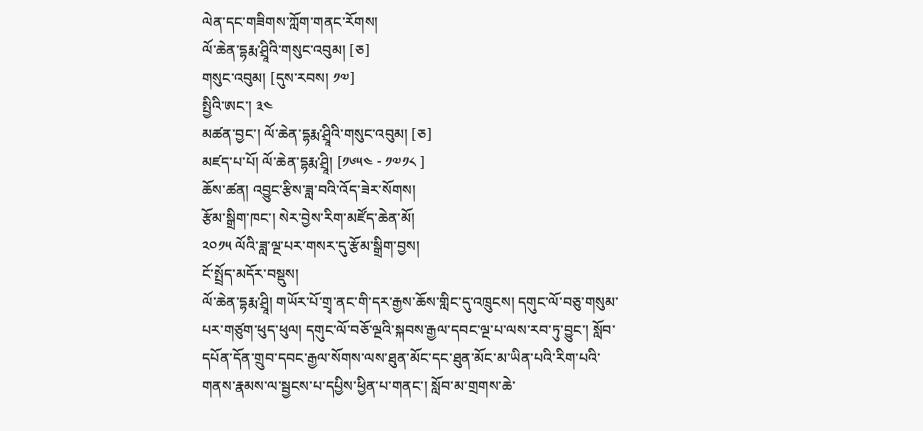ལེན་དང་གཟིགས་ཀློག་གནང་རོགས།
ལོ་ཆེན་དྷརྨ་ཤྲཱིའི་གསུང་འབུམ། [ཅ]
གསུང་འབུམ། [དུས་རབས། ༡༧]
སྤྱིའི་ཨང་། ༣༤
མཚན་བྱང་། ལོ་ཆེན་དྷརྨ་ཤྲཱིའི་གསུང་འབུམ། [ཅ]
མཛད་པ་པོ། ལོ་ཆེན་དྷརྨ་ཤྲཱི། [༡༦༥༤ - ༡༧༡༨ ]
ཆོས་ཚན། འབྱུང་རྩིས་ཟླ་བའི་འོད་ཟེར་སོགས།
རྩོམ་སྒྲིག་ཁང་། སེར་བྱེས་རིག་མཛོད་ཆེན་མོ།
༢༠༡༥ ལོའི་ཟླ་ལྔ་པར་གསར་དུ་རྩོམ་སྒྲིག་བྱས།
ངོ་སྤྲོད་མདོར་བསྡུས།
ལོ་ཆེན་དྷརྨ་ཤྲཱི། གཡོར་པོ་གྲྭ་ནང་གི་དར་རྒྱས་ཆོས་གླིང་དུ་འཁྲུངས། དགུང་ལོ་བཅུ་གསུམ་པར་གཙུག་ཕུད་ཕུལ། དགུང་ལོ་བཅོ་ལྔའི་སྐབས་རྒྱལ་དབང་ལྔ་པ་ལས་རབ་ཏུ་བྱུང་། སློབ་དཔོན་དོན་གྲུབ་དབང་རྒྱལ་སོགས་ལས་ཐུན་མོང་དང་ཐུན་མོང་མ་ཡིན་པའི་རིག་པའི་གནས་རྣམས་ལ་སྦྱངས་པ་དཔྱིས་ཕྱིན་པ་གནང་། སློབ་མ་གྲགས་ཆེ་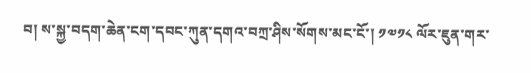བ། ས་སྐྱ་བདག་ཆེན་ངག་དབང་ཀུན་དགའ་བཀྲ་ཤིས་སོགས་མང་ངོ་། ༡༧༡༨ ལོར་ཇུན་གར་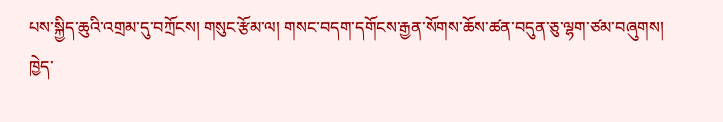པས་སྐྱིད་ཆུའི་འགྲམ་དུ་བཀྲོངས། གསུང་རྩོམ་ལ། གསང་བདག་དགོངས་རྒྱན་སོགས་ཆོས་ཚན་བདུན་ཅུ་ལྷག་ཙམ་བཞུགས།
ཁྱེད་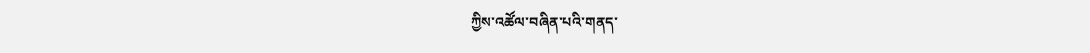ཀྱིས་འཚོལ་བཞིན་པའི་གནད་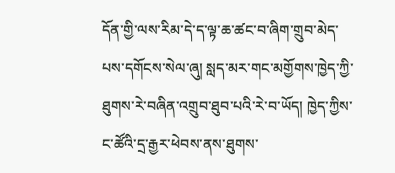དོན་གྱི་ལས་རིམ་དེ་ད་ལྟ་ཆ་ཚང་བ་ཞིག་གྲུབ་མེད་པས་དགོངས་སེལ་ཞུ། སླད་མར་གང་མགྱོགས་ཁྱེད་ཀྱི་ཐུགས་རེ་བཞིན་འགྲུབ་ཐུབ་པའི་རེ་བ་ཡོད། ཁྱེད་ཀྱིས་ང་ཚོའི་དྲ་རྒྱར་ཕེབས་ནས་ཐུགས་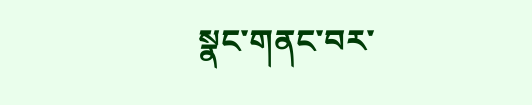སྣང་གནང་བར་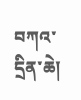བཀའ་དྲིན་ཆེ།